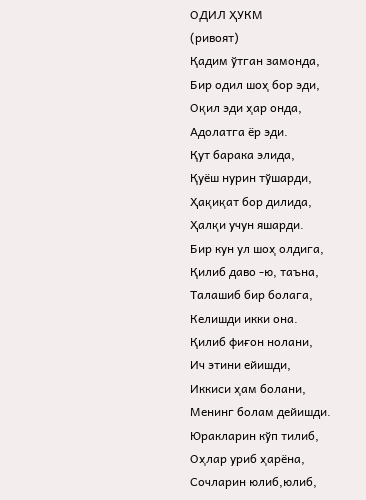ОДИЛ ҲУКМ
(ривоят)
Қадим ўтган замонда,
Бир одил шоҳ бор эди,
Оқил эди ҳар онда,
Адолатга ёр эди.
Қут барака элида,
Қуёш нурин тўшарди,
Ҳақиқат бор дилида,
Ҳалқи учун яшарди.
Бир кун ул шоҳ олдига,
Қилиб даво -ю, таъна,
Талашиб бир болага,
Келишди икки она.
Қилиб фиғон нолани,
Ич этини ейишди,
Иккиси ҳам болани,
Менинг болам дейишди.
Юракларин кўп тилиб,
Оҳлар уриб ҳарёна,
Сочларин юлиб,юлиб,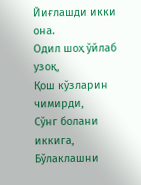Йиғлашди икки она.
Одил шоҳ ўйлаб узоқ,
Қош кўзларин чимирди,
Сўнг болани иккига,
Бўлаклашни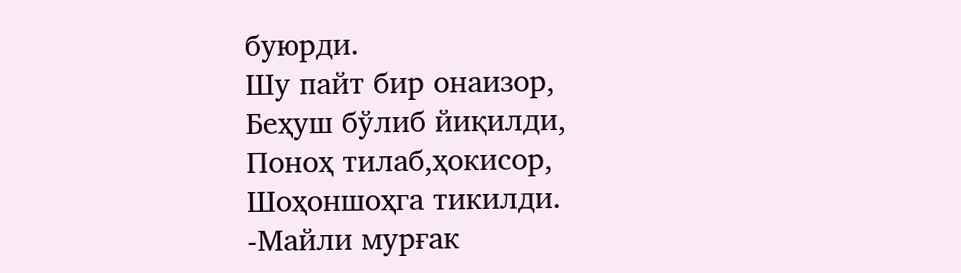буюрди.
Шу пайт бир онаизор,
Беҳуш бўлиб йиқилди,
Поноҳ тилаб,ҳокисор,
Шоҳоншоҳга тикилди.
-Майли мурғак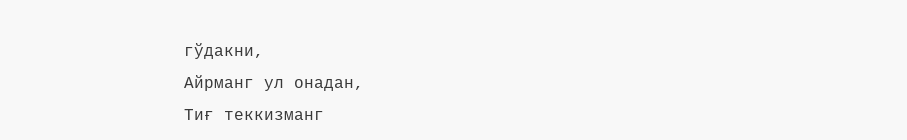гўдакни,
Айрманг ул онадан,
Тиғ теккизманг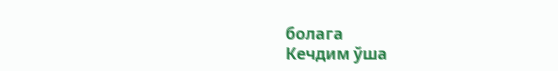болага
Кечдим ўша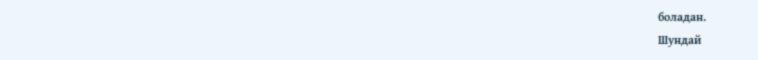боладан.
Шундай